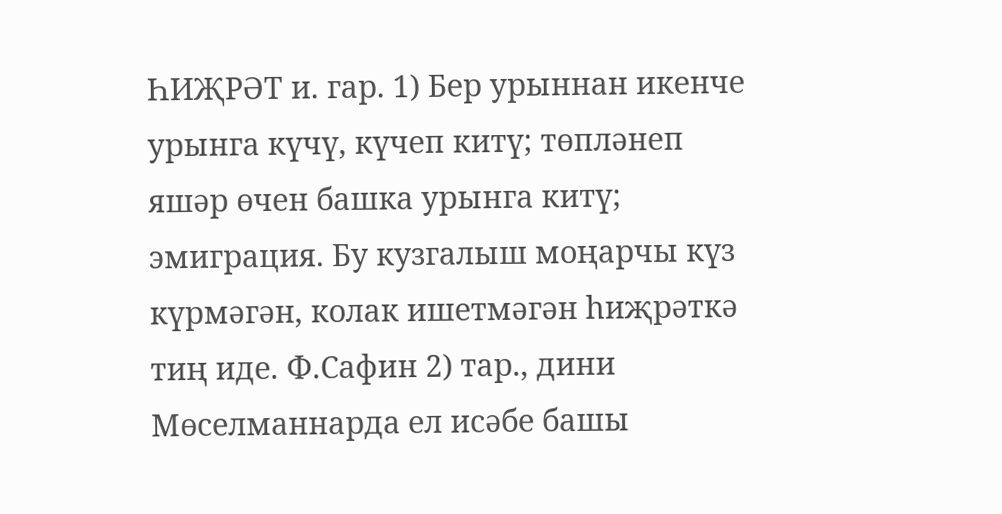ҺИҖРӘТ и. гар. 1) Бер урыннан икенче урынга күчү, күчеп китү; төпләнеп яшәр өчен башка урынга китү; эмиграция. Бу кузгалыш моңарчы күз күрмәгән, колак ишетмәгән һиҗрәткә тиң иде. Ф.Сафин 2) тар., дини Мөселманнарда ел исәбе башы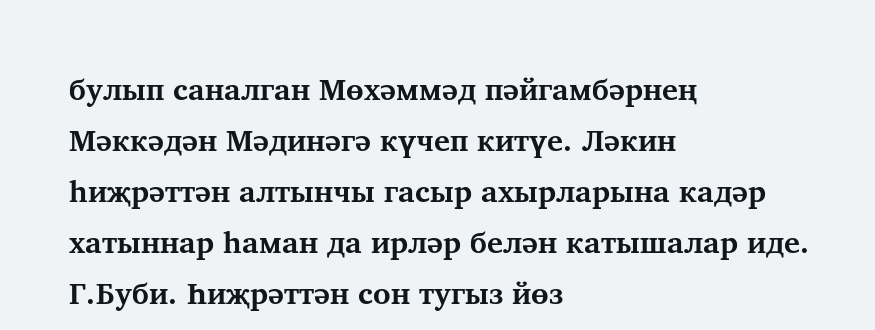булып саналган Мөхәммәд пәйгамбәрнең Мәккәдән Мәдинәгә күчеп китүе. Ләкин һиҗрәттән алтынчы гасыр ахырларына кадәр хатыннар һаман да ирләр белән катышалар иде. Г.Буби. Һиҗрәттән сон тугыз йөз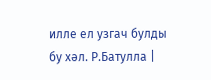илле ел узгач булды бу хәл. Р.Батулла |